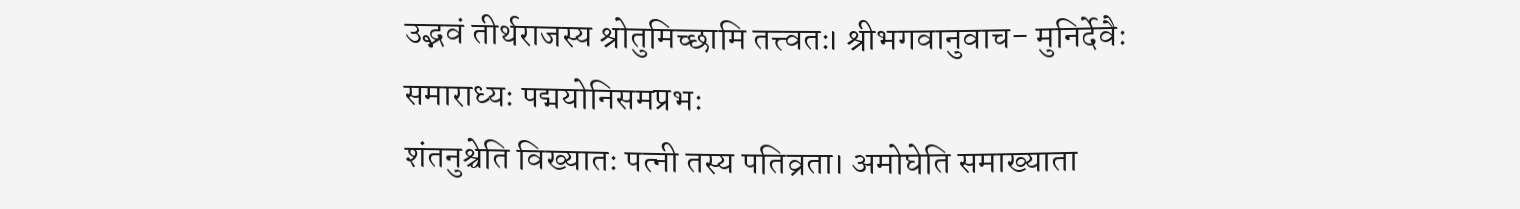उद्भवं तीर्थराजस्य श्रोतुमिच्छामि तत्त्वतः। श्रीभगवानुवाच- मुनिर्देवैः समाराध्यः पद्मयोनिसमप्रभः
शंतनुश्चेति विख्यातः पत्नी तस्य पतिव्रता। अमोघेति समाख्याता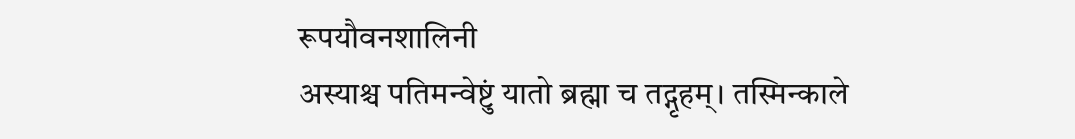रूपयौवनशालिनी
अस्याश्च पतिमन्वेष्टुं यातो ब्रह्मा च तद्गृहम्। तस्मिन्काले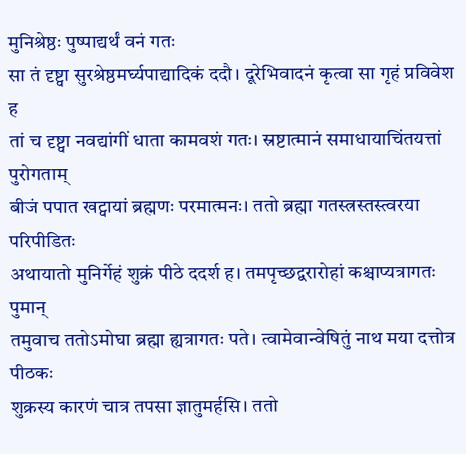मुनिश्रेष्ठः पुष्पाद्यर्थं वनं गतः
सा तं दृष्ट्वा सुरश्रेष्ठमर्घ्यपाद्यादिकं ददौ। दूरेभिवादनं कृत्वा सा गृहं प्रविवेश ह
तां च दृष्ट्वा नवद्यांगीं धाता कामवशं गतः। स्रष्टात्मानं समाधायाचिंतयत्तां पुरोगताम्
बीजं पपात खट्वायां ब्रह्मणः परमात्मनः। ततो ब्रह्मा गतस्त्रस्तस्त्वरया परिपीडितः
अथायातो मुनिर्गेहं शुक्रं पीठे ददर्श ह। तमपृच्छद्वरारोहां कश्चाप्यत्रागतः पुमान्
तमुवाच ततोऽमोघा ब्रह्मा ह्यत्रागतः पते। त्वामेवान्वेषितुं नाथ मया दत्तोत्र पीठकः
शुक्रस्य कारणं चात्र तपसा ज्ञातुमर्हसि। ततो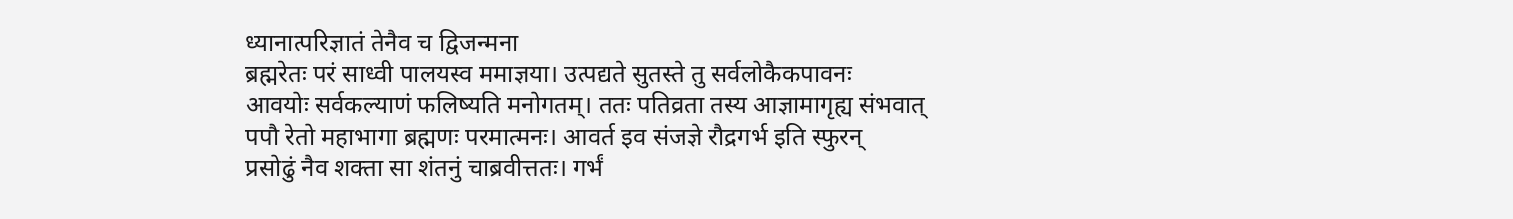ध्यानात्परिज्ञातं तेनैव च द्विजन्मना
ब्रह्मरेतः परं साध्वी पालयस्व ममाज्ञया। उत्पद्यते सुतस्ते तु सर्वलोकैकपावनः
आवयोः सर्वकल्याणं फलिष्यति मनोगतम्। ततः पतिव्रता तस्य आज्ञामागृह्य संभवात्
पपौ रेतो महाभागा ब्रह्मणः परमात्मनः। आवर्त इव संजज्ञे रौद्रगर्भ इति स्फुरन्
प्रसोढुं नैव शक्ता सा शंतनुं चाब्रवीत्ततः। गर्भं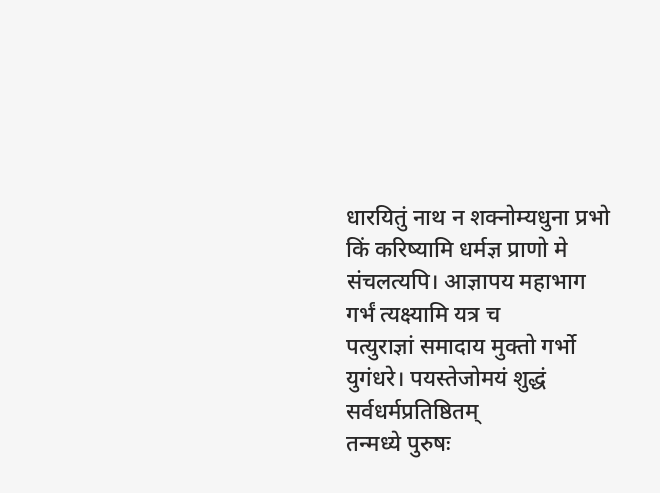धारयितुं नाथ न शक्नोम्यधुना प्रभो
किं करिष्यामि धर्मज्ञ प्राणो मे संचलत्यपि। आज्ञापय महाभाग गर्भं त्यक्ष्यामि यत्र च
पत्युराज्ञां समादाय मुक्तो गर्भो युगंधरे। पयस्तेजोमयं शुद्धं सर्वधर्मप्रतिष्ठितम्
तन्मध्ये पुरुषः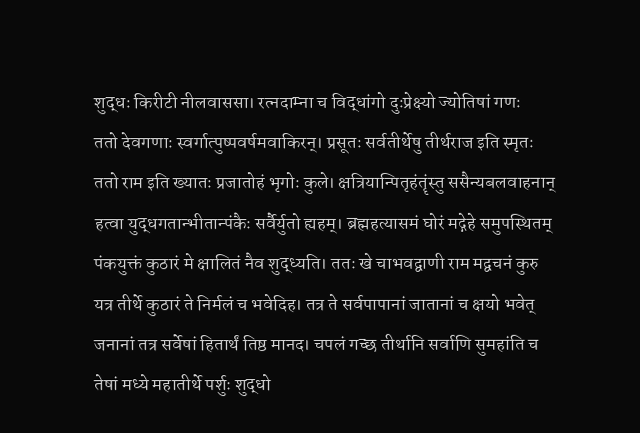शुद्धः किरीटी नीलवाससा। रत्नदाम्ना च विद्धांगो दुःप्रेक्ष्यो ज्योतिषां गणः
ततो देवगणाः स्वर्गात्पुष्पवर्षमवाकिरन्। प्रसूतः सर्वतीर्थेषु तीर्थराज इति स्मृतः
ततो राम इति ख्यातः प्रजातोहं भृगोः कुले। क्षत्रियान्पितृहंतॄंस्तु ससैन्यबलवाहनान्
हत्वा युद्धगतान्भीतान्पंकैः सर्वैर्युतो ह्यहम्। ब्रह्महत्यासमं घोरं मद्गेहे समुपस्थितम्
पंकयुक्तं कुठारं मे क्षालितं नैव शुद्ध्यति। ततः खे चाभवद्वाणी राम मद्वचनं कुरु
यत्र तीर्थे कुठारं ते निर्मलं च भवेदिह। तत्र ते सर्वपापानां जातानां च क्षयो भवेत्
जनानां तत्र सर्वेषां हितार्थं तिष्ठ मानद। चपलं गच्छ तीर्थानि सर्वाणि सुमहांति च
तेषां मध्ये महातीर्थे पर्शुः शुद्धो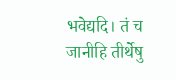भवेद्यदि। तं च जानीहि तीर्थेषु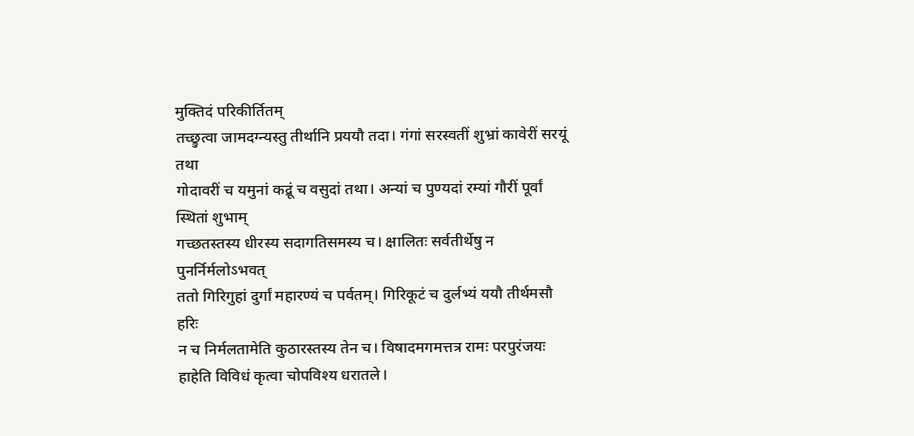मुक्तिदं परिकीर्तितम्
तच्छ्रुत्वा जामदग्न्यस्तु तीर्थानि प्रययौ तदा। गंगां सरस्वतीं शुभ्रां कावेरीं सरयूं तथा
गोदावरीं च यमुनां कद्रूं च वसुदां तथा। अन्यां च पुण्यदां रम्यां गौरीं पूर्वां स्थितां शुभाम्
गच्छतस्तस्य धीरस्य सदागतिसमस्य च। क्षालितः सर्वतीर्थेषु न पुनर्निर्मलोऽभवत्
ततो गिरिगुहां दुर्गां महारण्यं च पर्वतम्। गिरिकूटं च दुर्लभ्यं ययौ तीर्थमसौ हरिः
न च निर्मलतामेति कुठारस्तस्य तेन च। विषादमगमत्तत्र रामः परपुरंजयः
हाहेति विविधं कृत्वा चोपविश्य धरातले।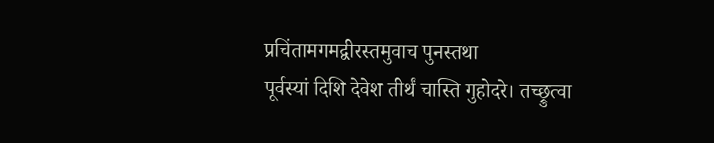प्रचिंतामगमद्वीरस्तमुवाच पुनस्तथा
पूर्वस्यां दिशि देवेश तीर्थं चास्ति गुहोदरे। तच्छ्रुत्वा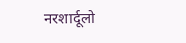नरशार्दूलो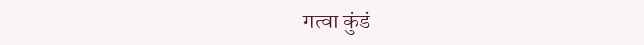गत्वा कुंडं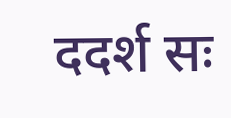ददर्श सः